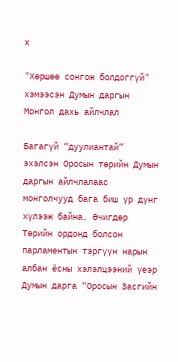x

"Хөршөө сонгож болдоггүй" хэмээсэн Думын даргын Монгол дахь айлчлал

Багагүй “дуулиантай” эхэлсэн Оросын төрийн Думын даргын айлчлалаас монголчууд бага биш үр дүнг хүлээж байна. Өчигдөр Төрийн ордонд болсон парламентын тэргүүн нарын албан ёсны хэлэлцээний үеэр Думын дарга “Оросын Засгийн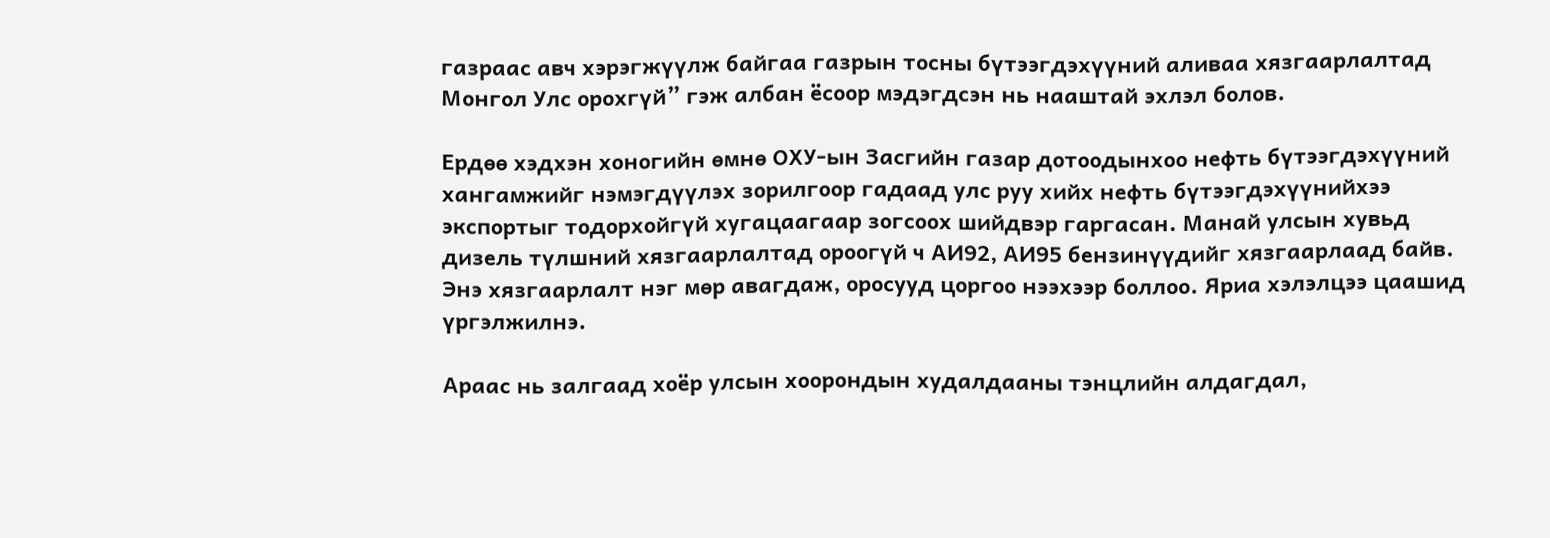газраас авч хэрэгжүүлж байгаа газрын тосны бүтээгдэхүүний аливаа хязгаарлалтад Монгол Улс орохгүй” гэж албан ёсоор мэдэгдсэн нь нааштай эхлэл болов.

Ердөө хэдхэн хоногийн өмнө ОХУ-ын Засгийн газар дотоодынхоо нефть бүтээгдэхүүний хангамжийг нэмэгдүүлэх зорилгоор гадаад улс руу хийх нефть бүтээгдэхүүнийхээ экспортыг тодорхойгүй хугацаагаар зогсоох шийдвэр гаргасан. Манай улсын хувьд дизель түлшний хязгаарлалтад ороогүй ч АИ92, АИ95 бензинүүдийг хязгаарлаад байв. Энэ хязгаарлалт нэг мөр авагдаж, оросууд цоргоо нээхээр боллоо. Яриа хэлэлцээ цаашид үргэлжилнэ.

Араас нь залгаад хоёр улсын хоорондын худалдааны тэнцлийн алдагдал,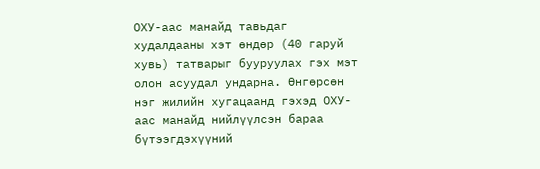ОХУ-аас манайд тавьдаг худалдааны хэт өндөр (40 гаруй хувь) татварыг бууруулах гэх мэт олон асуудал ундарна. Өнгөрсөн нэг жилийн хугацаанд гэхэд ОХУ-аас манайд нийлүүлсэн бараа бүтээгдэхүүний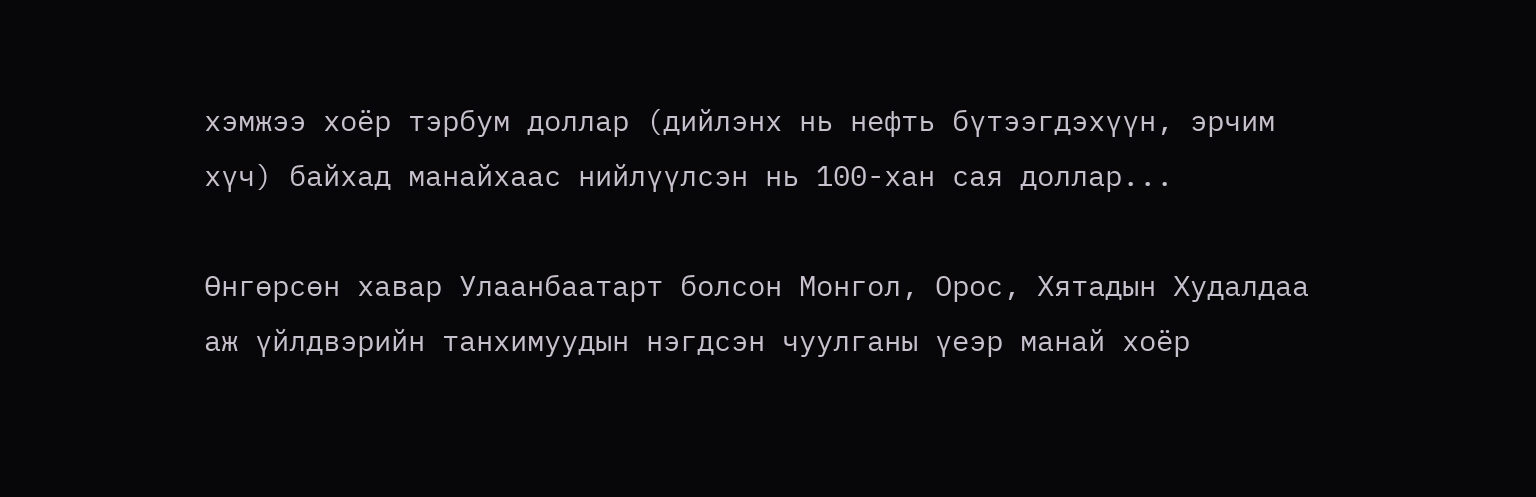хэмжээ хоёр тэрбум доллар (дийлэнх нь нефть бүтээгдэхүүн, эрчим хүч) байхад манайхаас нийлүүлсэн нь 100-хан сая доллар...

Өнгөрсөн хавар Улаанбаатарт болсон Монгол, Орос, Хятадын Худалдаа аж үйлдвэрийн танхимуудын нэгдсэн чуулганы үеэр манай хоёр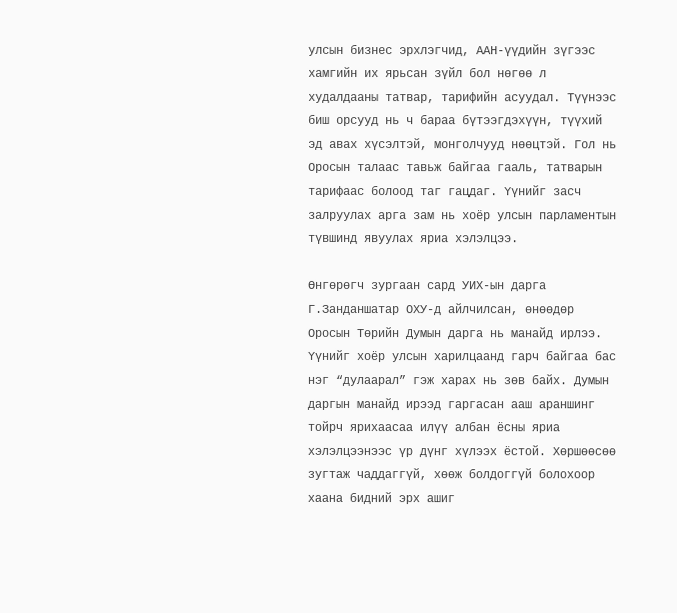улсын бизнес эрхлэгчид, ААН-үүдийн зүгээс хамгийн их ярьсан зүйл бол нөгөө л худалдааны татвар, тарифийн асуудал. Түүнээс биш орсууд нь ч бараа бүтээгдэхүүн, түүхий эд авах хүсэлтэй, монголчууд нөөцтэй. Гол нь Оросын талаас тавьж байгаа гааль, татварын тарифаас болоод таг гацдаг. Үүнийг засч залруулах арга зам нь хоёр улсын парламентын түвшинд явуулах яриа хэлэлцээ.

Өнгөрөгч зургаан сард УИХ-ын дарга Г.Занданшатар ОХУ-д айлчилсан, өнөөдөр Оросын Төрийн Думын дарга нь манайд ирлээ. Үүнийг хоёр улсын харилцаанд гарч байгаа бас нэг “дулаарал” гэж харах нь зөв байх. Думын даргын манайд ирээд гаргасан ааш араншинг тойрч ярихаасаа илүү албан ёсны яриа хэлэлцээнээс үр дүнг хүлээх ёстой. Хөршөөсөө зугтаж чаддаггүй, хөөж болдоггүй болохоор хаана бидний эрх ашиг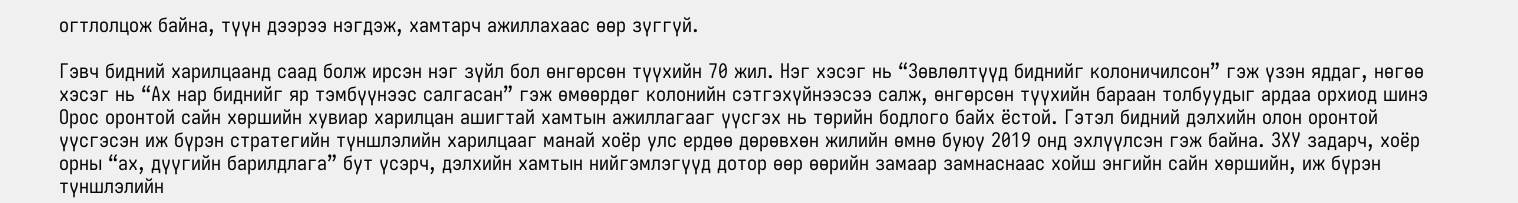огтлолцож байна, түүн дээрээ нэгдэж, хамтарч ажиллахаас өөр зүггүй.

Гэвч бидний харилцаанд саад болж ирсэн нэг зүйл бол өнгөрсөн түүхийн 70 жил. Нэг хэсэг нь “Зөвлөлтүүд биднийг колоничилсон” гэж үзэн яддаг, нөгөө хэсэг нь “Ах нар биднийг яр тэмбүүнээс салгасан” гэж өмөөрдөг колонийн сэтгэхүйнээсээ салж, өнгөрсөн түүхийн бараан толбуудыг ардаа орхиод шинэ Орос оронтой сайн хөршийн хувиар харилцан ашигтай хамтын ажиллагааг үүсгэх нь төрийн бодлого байх ёстой. Гэтэл бидний дэлхийн олон оронтой үүсгэсэн иж бүрэн стратегийн түншлэлийн харилцааг манай хоёр улс ердөө дөрөвхөн жилийн өмнө буюу 2019 онд эхлүүлсэн гэж байна. ЗХУ задарч, хоёр орны “ах, дүүгийн барилдлага” бут үсэрч, дэлхийн хамтын нийгэмлэгүүд дотор өөр өөрийн замаар замнаснаас хойш энгийн сайн хөршийн, иж бүрэн түншлэлийн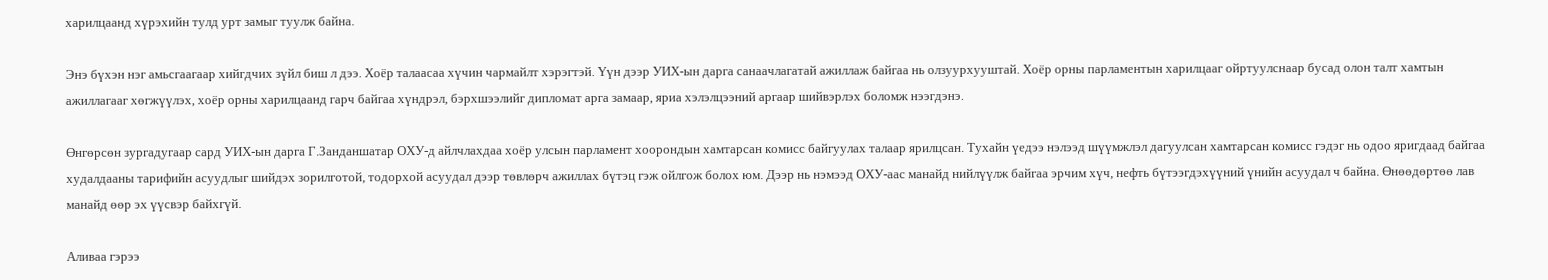харилцаанд хүрэхийн тулд урт замыг туулж байна.

Энэ бүхэн нэг амьсгаагаар хийгдчих зүйл биш л дээ. Хоёр талаасаа хүчин чармайлт хэрэгтэй. Үүн дээр УИХ-ын дарга санаачлагатай ажиллаж байгаа нь олзуурхууштай. Хоёр орны парламентын харилцааг ойртуулснаар бусад олон талт хамтын ажиллагааг хөгжүүлэх, хоёр орны харилцаанд гарч байгаа хүндрэл, бэрхшээлийг дипломат арга замаар, яриа хэлэлцээний аргаар шийвэрлэх боломж нээгдэнэ.

Өнгөрсөн зургадугаар сард УИХ-ын дарга Г.Занданшатар ОХУ-д айлчлахдаа хоёр улсын парламент хоорондын хамтарсан комисс байгуулах талаар ярилцсан. Тухайн үедээ нэлээд шүүмжлэл дагуулсан хамтарсан комисс гэдэг нь одоо яригдаад байгаа худалдааны тарифийн асуудлыг шийдэх зорилготой, тодорхой асуудал дээр төвлөрч ажиллах бүтэц гэж ойлгож болох юм. Дээр нь нэмээд ОХУ-аас манайд нийлүүлж байгаа эрчим хүч, нефть бүтээгдэхүүний үнийн асуудал ч байна. Өнөөдөртөө лав манайд өөр эх үүсвэр байхгүй.

Аливаа гэрээ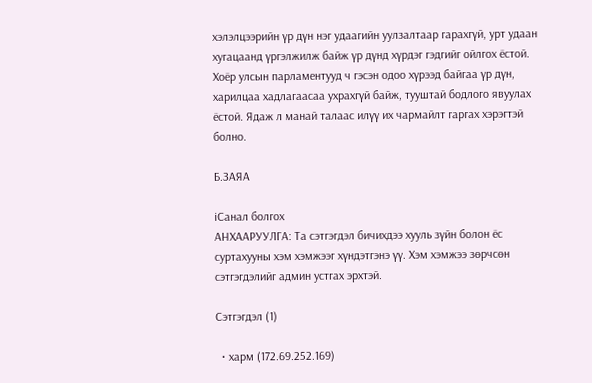хэлэлцээрийн үр дүн нэг удаагийн уулзалтаар гарахгүй, урт удаан хугацаанд үргэлжилж байж үр дүнд хүрдэг гэдгийг ойлгох ёстой. Хоёр улсын парламентууд ч гэсэн одоо хүрээд байгаа үр дүн, харилцаа хадлагаасаа ухрахгүй байж, тууштай бодлого явуулах ёстой. Ядаж л манай талаас илүү их чармайлт гаргах хэрэгтэй болно.

Б.ЗАЯА

iСанал болгох
АНХААРУУЛГА: Та сэтгэгдэл бичихдээ хууль зүйн болон ёс суртахууны хэм хэмжээг хүндэтгэнэ үү. Хэм хэмжээ зөрчсөн сэтгэгдэлийг админ устгах эрхтэй.

Сэтгэгдэл (1)

  • харм (172.69.252.169)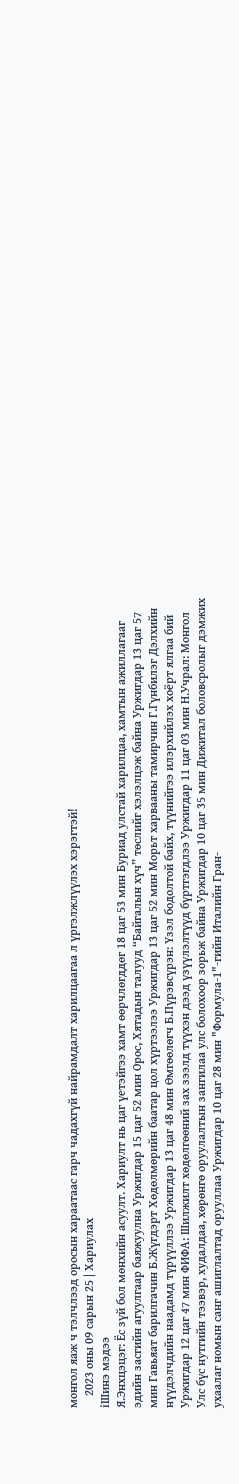монгол яаж ч тэлчлээд оросын хараатаас гарч чадахгүй найрамдалт харилцаагаа л үргэлжлүүлэх хэрэгтэй!
    2023 оны 09 сарын 25 | Хариулах
iШинэ мэдээ
Я.Энхцэцэг: Ёс зүй бол мөнхийн асуулт. Хариулт нь цаг үетэйгээ хамт өөрчлөгддөг 18 цаг 53 мин Буриад улстай харилцаа, хамтын ажиллагааг эдийн засгийн агуулгаар баяжуулна Уржигдар 15 цаг 52 мин Орос, Хятадын талууд “Байгалын хүч” төслийг хэлэлцэж байна Уржигдар 13 цаг 57 мин Гавьяат барилгачин Б.Жүгдэрт Хөдөлмөрийн баатар цол хүртээлээ Уржигдар 13 цаг 52 мин Морьт харвааны тамирчин Г.Гүнбилэг Дэлхийн нүүдэлчдийн наадамд түрүүллээ Уржигдар 13 цаг 48 мин Өмгөөлөгч Б.Пүрэвсүрэн: Үзэл бодолтой байх, түүнийгээ илэрхийлэх хоёрт ялгаа бий Уржигдар 12 цаг 47 мин ФИФА: Шилжилт хөдөлгөөний зах зээлд түүхэн дээд үзүүлэлтүүд бүртгэгдлээ Уржигдар 11 цаг 03 мин Н.Учрал: Монгол Улс бүс нутгийн тээвэр, худалдаа, хөрөнгө оруулалтын зангилаа улс болохоор зорьж байна Уржигдар 10 цаг 35 мин Дижитал боловсролыг дэмжих ухаалаг номын санг ашиглалтад орууллаа Уржигдар 10 цаг 28 мин "Формула-1"-гийн Италийн Гран-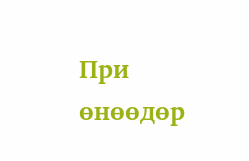При өнөөдөр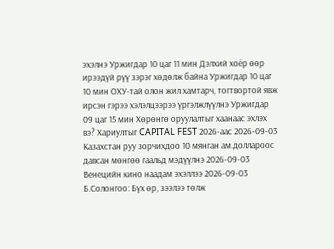эхэлнэ Уржигдар 10 цаг 11 мин Дэлхий хоёр өөр ирээдүй рүү зэрэг хөдөлж байна Уржигдар 10 цаг 10 мин ОХУ-тай олон жил хамтарч, тогтвортой явж ирсэн гэрээ хэлэлцээрээ үргэлжлүүлнэ Уржигдар 09 цаг 15 мин Хөрөнгө оруулалтыг хаанаас эхлэх вэ? Хариултыг CAPITAL FEST 2026-аас 2026-09-03 Казахстан руу зорчихдоо 10 мянган ам.доллароос давсан мөнгөө гаальд мэдүүлнэ 2026-09-03 Венецийн кино наадам эхэллээ 2026-09-03 Б.Солонгоо: Бүх өр, зээлээ төлж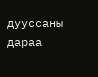дууссаны дараа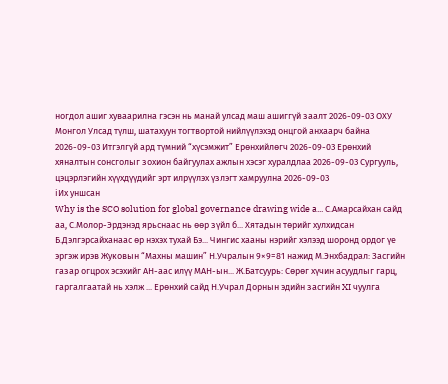ногдол ашиг хуваарилна гэсэн нь манай улсад маш ашиггүй заалт 2026-09-03 ОХУ Монгол Улсад түлш, шатахуун тогтвортой нийлүүлэхэд онцгой анхаарч байна 2026-09-03 Итгэлгүй ард түмний “хүсэмжит” Ерөнхийлөгч 2026-09-03 Ерөнхий хяналтын сонсголыг зохион байгуулах ажлын хэсэг хуралдлаа 2026-09-03 Сургууль, цэцэрлэгийн хүүхдүүдийг эрт илрүүлэх үзлэгт хамруулна 2026-09-03
iИх уншсан
Why is the SCO solution for global governance drawing wide a... С.Амарсайхан сайд аа, С.Молор-Эрдэнэд ярьснаас нь өөр зүйл б... Хятадын төрийг хулхидсан Б.Дэлгэрсайханаас өр нэхэх тухай Бэ... Чингис хааны нэрийг хэлээд шоронд ордог үе эргэж ирэв Жуковын “Махны машин” Н.Учралын 9×9=81 нажид М.Энхбадрал: Засгийн газар огцрох эсэхийг АН-аас илүү МАН-ын... Ж.Батсуурь: Сөрөг хүчин асуудлыг гарц, гаргалгаатай нь хэлж ... Ерөнхий сайд Н.Учрал Дорнын эдийн засгийн XI чуулга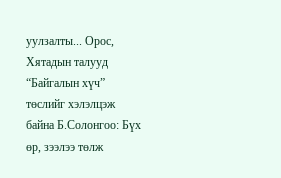уулзалты... Орос, Хятадын талууд “Байгалын хүч” төслийг хэлэлцэж байна Б.Солонгоо: Бүх өр, зээлээ төлж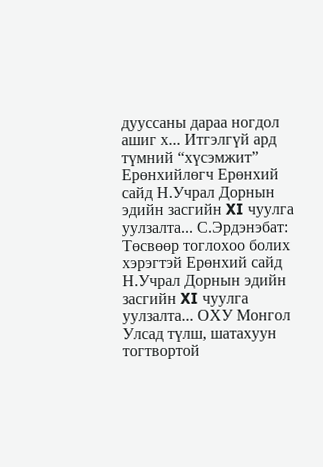дууссаны дараа ногдол ашиг х... Итгэлгүй ард түмний “хүсэмжит” Ерөнхийлөгч Ерөнхий сайд Н.Учрал Дорнын эдийн засгийн XI чуулга уулзалта... С.Эрдэнэбат: Төсвөөр тоглохоо болих хэрэгтэй Ерөнхий сайд Н.Учрал Дорнын эдийн засгийн XI чуулга уулзалта... ОХУ Монгол Улсад түлш, шатахуун тогтвортой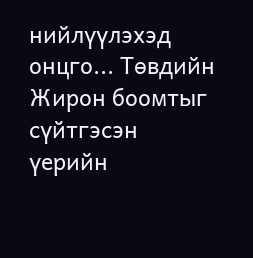нийлүүлэхэд онцго... Төвдийн Жирон боомтыг сүйтгэсэн үерийн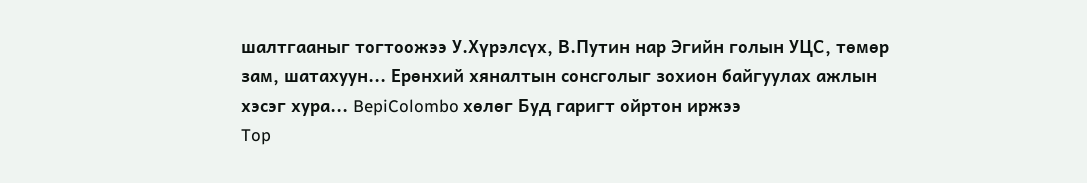шалтгааныг тогтоожээ У.Хүрэлсүх, В.Путин нар Эгийн голын УЦС, төмөр зам, шатахуун... Ерөнхий хяналтын сонсголыг зохион байгуулах ажлын хэсэг хура... BepiColombo хөлөг Буд гаригт ойртон иржээ
Top